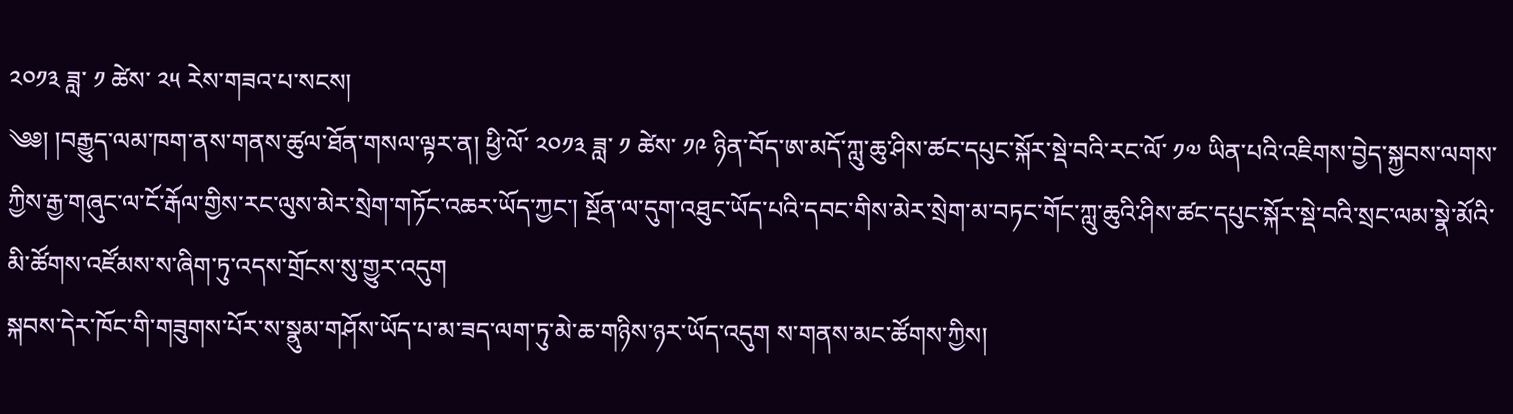༢༠༡༣ ཟླ་ ༡ ཚེས་ ༢༥ རེས་གཟའ་པ་སངས།
༄༅། །བརྒྱུད་ལམ་ཁག་ནས་གནས་ཚུལ་ཐོན་གསལ་ལྟར་ན། ཕྱི་ལོ་ ༢༠༡༣ ཟླ་ ༡ ཚེས་ ༡༩ ཉིན་བོད་ཨ་མདོ་ཀླུ་ཆུ་ཤིས་ཚང་དཔུང་སྐོར་སྡེ་བའི་རང་ལོ་ ༡༧ ཡིན་པའི་འཇིགས་བྱེད་སྐྱབས་ལགས་ཀྱིས་རྒྱ་གཞུང་ལ་ངོ་རྒོལ་གྱིས་རང་ལུས་མེར་སྲེག་གཏོང་འཆར་ཡོད་ཀྱང་། སྔོན་ལ་དུག་འཐུང་ཡོད་པའི་དབང་གིས་མེར་སྲེག་མ་བཏང་གོང་ཀླུ་ཆུའི་ཤིས་ཚང་དཔུང་སྐོར་སྡེ་བའི་སྲང་ལམ་སྣེ་མོའི་མི་ཚོགས་འཛོམས་ས་ཞིག་ཏུ་འདས་གྲོངས་སུ་གྱུར་འདུག
སྐབས་དེར་ཁོང་གི་གཟུགས་པོར་ས་སྣུམ་གཤོས་ཡོད་པ་མ་ཟད་ལག་ཏུ་མེ་ཆ་གཉིས་ཉར་ཡོད་འདུག ས་གནས་མང་ཚོགས་ཀྱིས།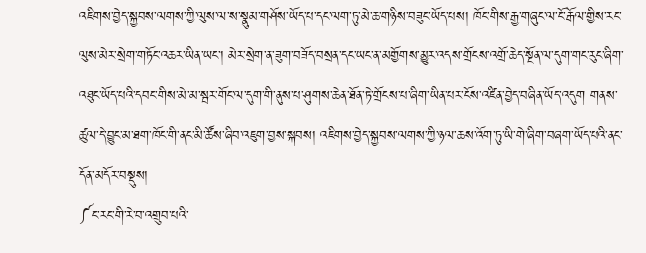འཇིགས་བྱེད་སྐྱབས་ལགས་ཀྱི་ལུས་ལ་ས་སྣུམ་གཤོས་ཡོད་པ་དང་ལག་ཏུ་མེ་ཆ་གཉིས་བཟུང་ཡོད་པས། ཁོང་གིས་རྒྱ་གཞུང་ལ་ངོ་རྒོལ་གྱིས་རང་ལུས་མེར་སྲེག་གཏོང་འཆར་ཡིན་ཡང་། མེར་སྲེག་ན་ཟུག་བཟོད་བསྲན་དང་ཡང་ན་མགྱོགས་མྱུར་འདས་གྲོངས་འགྲོ་ཆེད་སྔོན་ལ་དུག་གང་རུང་ཞིག་འཐུང་ཡོད་པའི་དབང་གིས་མེ་མ་སྦར་གོང་ལ་དུག་གི་ནུས་པ་ཤུགས་ཆེན་ཐོན་ཏེ་གྲོངས་པ་ཞིག་ཡིན་པར་ངོས་འཛིན་བྱེད་བཞིན་ཡོད་འདུག གནས་ཚུལ་དེ་བྱུང་མ་ཐག་ཁོང་གི་ནང་མི་ཚོས་ཞིབ་འཇུག་བྱས་སྐབས། འཇིགས་བྱེད་སྐྱབས་ལགས་ཀྱི་ཉལ་ཆས་འོག་ཏུ་ཡི་གེ་ཞིག་བཞག་ཡོད་པའི་ནང་དོན་མདོར་བསྡུས།
༼ང་རང་གི་རེ་བ་འགྲུབ་པའི་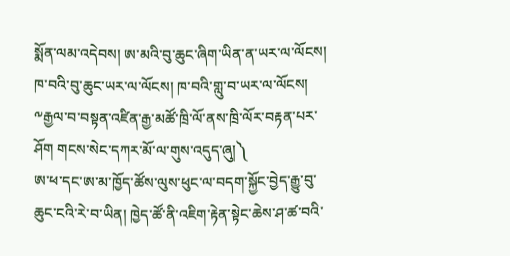སྨོན་ལམ་འདེབས། ཨ་མའི་བུ་ཆུང་ཞིག་ཡིན་ན་ཡར་ལ་ལོངས།
ཁ་བའི་བུ་ཆུང་ཡར་ལ་ལོངས། ཁ་བའི་གླུ་བ་ཡར་ལ་ལོངས།
༸རྒྱལ་བ་བསྟན་འཛིན་རྒྱ་མཚོ་ཁྲི་ལོ་ནས་ཁྲི་ལོར་བརྟན་པར་ཤོག གངས་སེང་དཀར་མོ་ལ་གུས་འདུད་ཞུ།༽
ཨ་ཕ་དང་ཨ་མ་ཁྱོད་ཚོས་ལུས་ཕུང་ལ་བདག་སྐྱོང་བྱེད་རྒྱུ་བུ་ཆུང་ངའི་རེ་བ་ཡིན། ཁྱེད་ཚོ་ནི་འཇིག་རྟེན་སྟེང་ཆེས་ཤ་ཚ་བའི་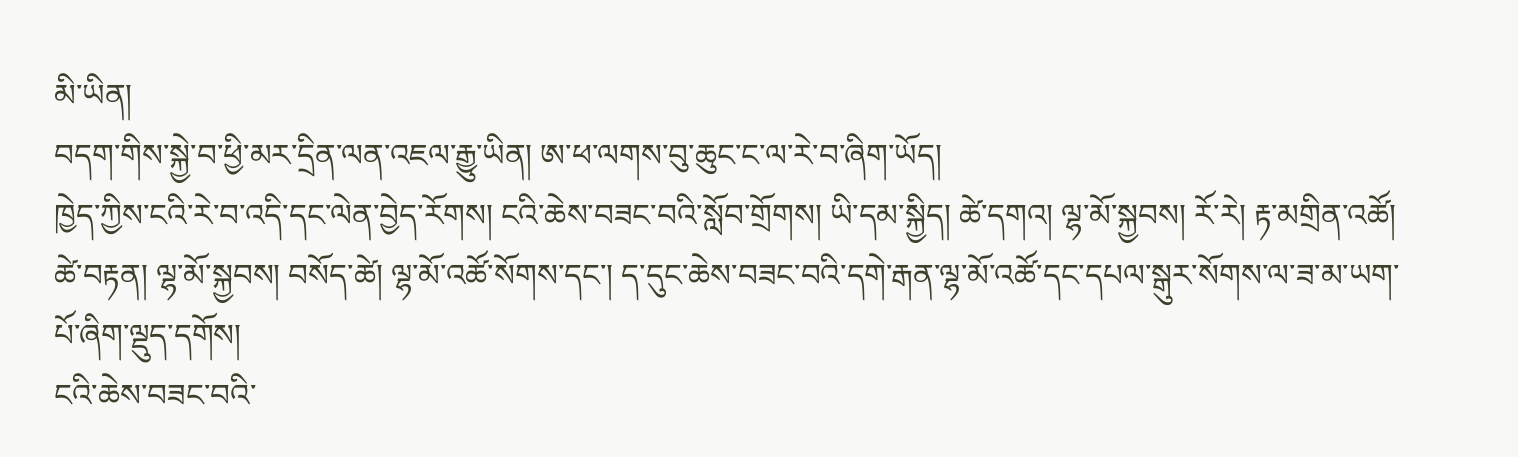མི་ཡིན།
བདག་གིས་སྐྱེ་བ་ཕྱི་མར་དྲིན་ལན་འཇལ་རྒྱུ་ཡིན། ཨ་ཕ་ལགས་བུ་ཆུང་ང་ལ་རེ་བ་ཞིག་ཡོད།
ཁྱེད་ཀྱིས་ངའི་རེ་བ་འདི་དང་ལེན་བྱེད་རོགས། ངའི་ཆེས་བཟང་བའི་སློབ་གྲོགས། ཡི་དམ་སྐྱིད། ཚེ་དགའ། ལྷ་མོ་སྐྱབས། རོ་རེ། རྟ་མགྲིན་འཚོ། ཚེ་བརྟན། ལྷ་མོ་སྐྱབས། བསོད་ཚེ། ལྷ་མོ་འཚོ་སོགས་དང་། ད་དུང་ཆེས་བཟང་བའི་དགེ་རྒན་ལྷ་མོ་འཚོ་དང་དཔལ་སྒུར་སོགས་ལ་ཟ་མ་ཡག་པོ་ཞིག་ལྡུད་དགོས།
ངའི་ཆེས་བཟང་བའི་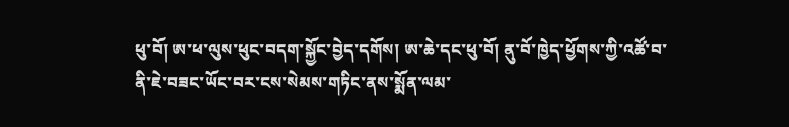ཕུ་བོ། ཨ་ཕ་ལུས་ཕུང་བདག་སྐྱོང་བྱེད་དགོས། ཨ་ཆེ་དང་ཕུ་བོ། ནུ་བོ་ཁྱེད་ཕྱོགས་ཀྱི་འཚོ་བ་ནི་ཇེ་བཟང་ཡོང་བར་ངས་སེམས་གཏིང་ནས་སྨོན་ལམ་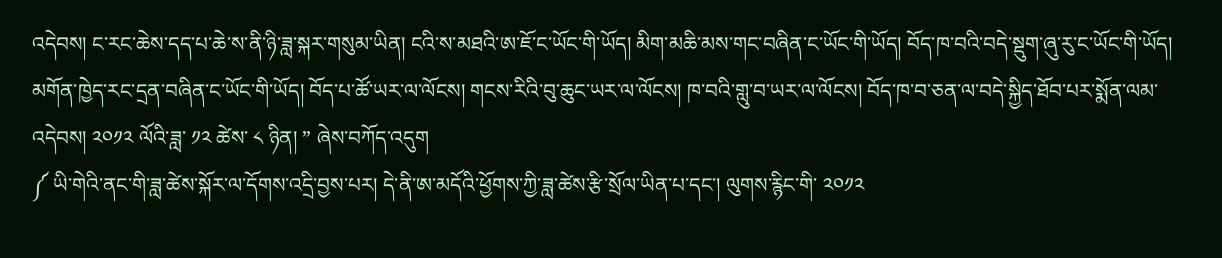འདེབས། ང་རང་ཆེས་དད་པ་ཆེ་ས་ནི་ཉི་ཟླ་སྐར་གསུམ་ཡིན། ངའི་ས་མཐའི་ཨ་ཇོ་ང་ཡོང་གི་ཡོད། མིག་མཆི་མས་གང་བཞིན་ང་ཡོང་གི་ཡོད། བོད་ཁ་བའི་བདེ་སྡུག་ཞུ་རུ་ང་ཡོང་གི་ཡོད། མགོན་ཁྱེད་རང་དྲན་བཞིན་ང་ཡོང་གི་ཡོད། བོད་པ་ཚོ་ཡར་ལ་ལོངས། གངས་རིའི་བུ་ཆུང་ཡར་ལ་ལོངས། ཁ་བའི་གླུ་བ་ཡར་ལ་ལོངས། བོད་ཁ་བ་ཅན་ལ་བདེ་སྐྱིད་ཐོབ་པར་སྨོན་ལམ་འདེབས། ༢༠༡༢ ལོའི་ཟླ་ ༡༢ ཚེས་ ༨ ཉིན། ” ཞེས་བཀོད་འདུག
༼ ཡི་གེའི་ནང་གི་ཟླ་ཚེས་སྐོར་ལ་དོགས་འདྲི་བྱས་པར། དེ་ནི་ཨ་མདོའི་ཕྱོགས་ཀྱི་ཟླ་ཚེས་རྩི་སྲོལ་ཡིན་པ་དང་། ལུགས་རྙིང་གི་ ༢༠༡༢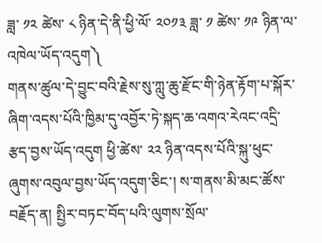ཟླ་ ༡༢ ཚེས་ ༨ ཉིན་དེ་ནི་ཕྱི་ལོ་ ༢༠༡༣ ཟླ་ ༡ ཚེས་ ༡༩ ཉིན་ལ་འཁེལ་ཡོད་འདུག༽
གནས་ཚུལ་དེ་བྱུང་བའི་རྗེས་སུ་ཀླུ་ཆུ་རྫོང་གི་ཉེན་རྟོག་པ་སྐོར་ཞིག་འདས་པོའི་ཁྱིམ་དུ་འབྱོར་ཏེ་སྐད་ཆ་འགའ་རེའང་འདྲི་རྩད་བྱས་ཡོད་འདུག ཕྱི་ཚེས་ ༢༢ ཉིན་འདས་པོའི་སྐུ་ཕུང་ཞུགས་འབུལ་བྱས་ཡོད་འདུག་ཅིང་། ས་གནས་མི་མང་ཚོས་བརྗོད་ན། སྤྱིར་བཏང་བོད་པའི་ལུགས་སྲོལ་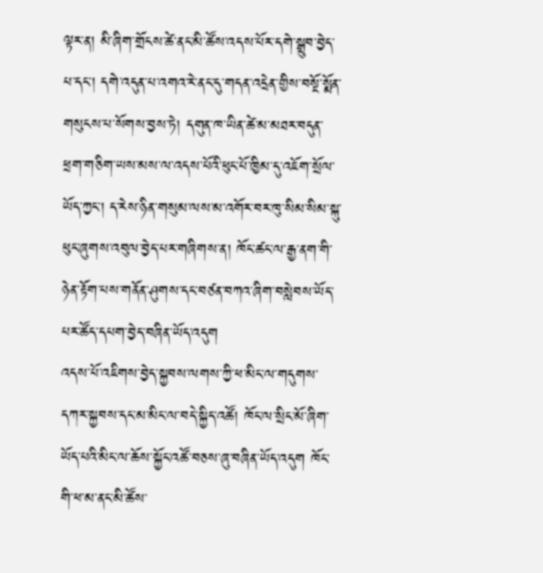ལྟར་ན། མི་ཞིག་གྲོངས་ཚེ་ནང་མི་ཚོས་འདས་པོར་དགེ་སྒྲུབ་བྱེད་པ་དང་། དགེ་འདུན་པ་འགའ་རེ་ནང་དུ་གདན་འདྲེན་གྱིས་བསྔོ་སྨོན་གསུངས་པ་སོགས་བྱས་ཏེ། དགུན་ཁ་ཡིན་ཚེ་མ་མཐར་བདུན་ཕྲག་གཅིག་ཡས་མས་ལ་འདས་པོའི་ཕུང་པོ་ཁྱིམ་དུ་འཇོག་སྲོལ་ཡོད་ཀྱང་། ད་རེས་ཉིན་གསུམ་ལས་མ་འགོར་བར་ཁུ་སིམ་སིམ་སྐུ་ཕུང་ཞུགས་འབུལ་བྱེད་པར་གཞིགས་ན། ཁོང་ཚང་ལ་རྒྱ་ནག་གི་ཉེན་རྟོག་པས་གནོན་ཤུགས་དང་བཙན་བཀའ་ཞིག་བསླེབས་ཡོད་པར་ཚོད་དཔག་བྱེད་བཞིན་ཡོད་འདུག
འདས་པོ་འཇིགས་བྱེད་སྐྱབས་ལགས་ཀྱི་ཕ་མིང་ལ་གདུགས་དཀར་སྐྱབས་དང་མ་མིང་ལ་བདེ་སྐྱིད་འཚོ། ཁོང་ལ་སྲིང་མོ་ཞིག་ཡོད་པའི་མིང་ལ་ཆོས་སྐྱོང་འཚོ་བཅས་ཞུ་བཞིན་ཡོད་འདུག ཁོང་གི་ཕ་མ་ནང་མི་ཚོས་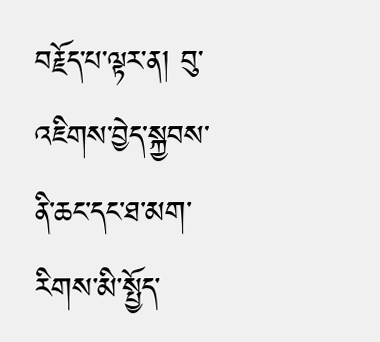བརྗོད་པ་ལྟར་ན། བུ་འཇིགས་བྱེད་སྐྱབས་ནི་ཆང་དང་ཐ་མག་རིགས་མི་སྤྱོད་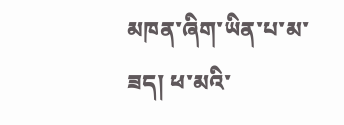མཁན་ཞིག་ཡིན་པ་མ་ཟད། ཕ་མའི་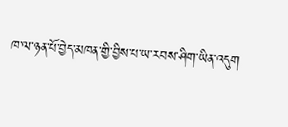ཁ་ལ་ཉན་པོ་བྱེད་མཁན་གྱི་བྱིས་པ་ཡ་རབས་ཤིག་ཡིན་འདུག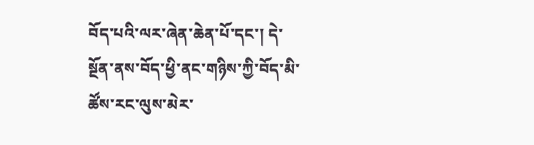བོད་པའི་ལར་ཞེན་ཆེན་པོ་དང་། དེ་སྔོན་ནས་བོད་ཕྱི་ནང་གཉིས་ཀྱི་བོད་མི་ཚོས་རང་ལུས་མེར་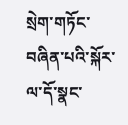སྲེག་གཏོང་བཞིན་པའི་སྐོར་ལ་དོ་སྣང་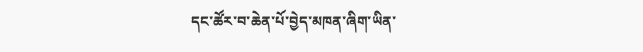དང་ཚོར་བ་ཆེན་པོ་བྱེད་མཁན་ཞིག་ཡིན་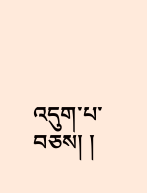འདུག་པ་བཅས། །